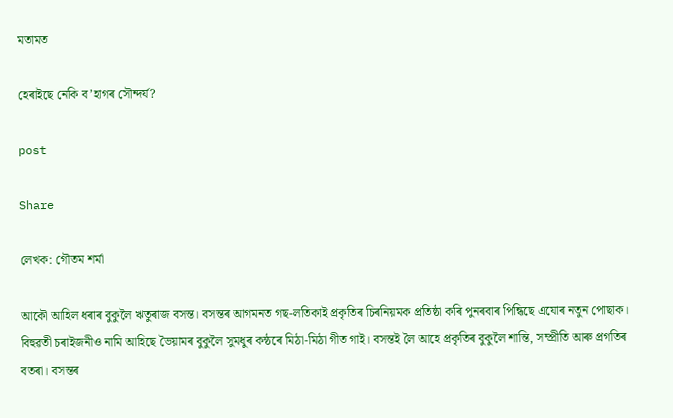মতামত

হেৰাইছে নেকি ব’হাগৰ সৌন্দৰ্য?

post

Share

লেখক: গৌতম শৰ্মা

আকৌ আহিল ধৰাৰ বুকুলৈ ঋতুৰাজ বসন্ত। বসন্তৰ আগমনত গছ-লতিকাই প্ৰকৃতিৰ চিৰনিয়মক প্ৰতিষ্ঠা কৰি পুনৰবাৰ পিন্ধিছে এযোৰ নতুন পোছাক। বিহুৱতী চৰাইজনীও নামি আহিছে ভৈয়ামৰ বুকুলৈ সুমধুৰ কন্ঠৰে মিঠা-মিঠা গীত গাই। বসন্তই লৈ আহে প্ৰকৃতিৰ বুকুলৈ শান্তি, সম্প্ৰীতি আৰু প্ৰগতিৰ বতৰা। বসন্তৰ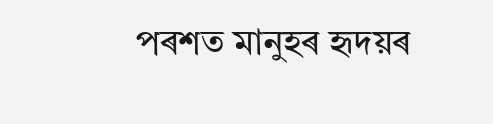পৰশত মানুহৰ হৃদয়ৰ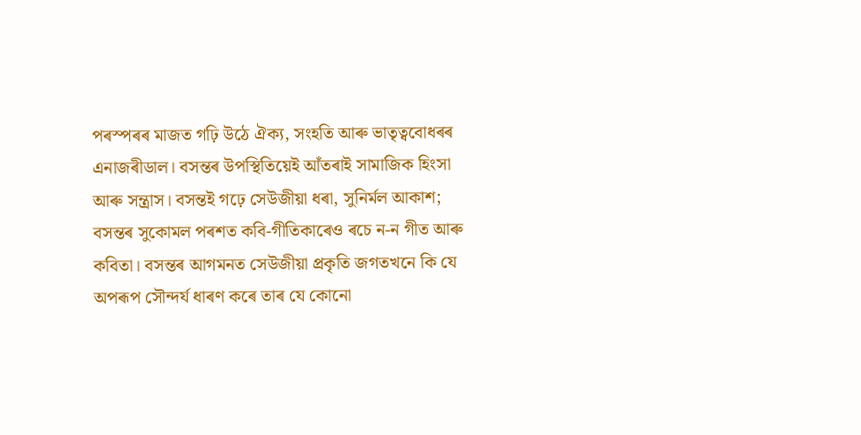পৰস্পৰৰ মাজত গঢ়ি উঠে ঐক্য, সংহতি আৰু ভাতৃত্ববোধৰৰ এনাজৰীডাল। বসন্তৰ উপস্থিতিয়েই আঁতৰাই সামাজিক হিংসা আৰু সন্ত্ৰাস। বসন্তই গঢ়ে সেউজীয়া ধৰা, সুনিৰ্মল আকাশ; বসন্তৰ সুকোমল পৰশত কবি-গীতিকাৰেও ৰচে ন-ন গীত আৰু কবিতা। বসন্তৰ আগমনত সেউজীয়া প্ৰকৃতি জগতখনে কি যে অপৰূপ সৌন্দৰ্য ধাৰণ কৰে তাৰ যে কোনো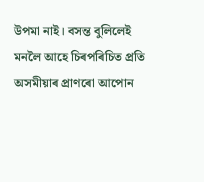উপমা নাই। বসন্ত বুলিলেই মনলৈ আহে চিৰপৰিচিত প্ৰতি অসমীয়াৰ প্ৰাণৰো আপোন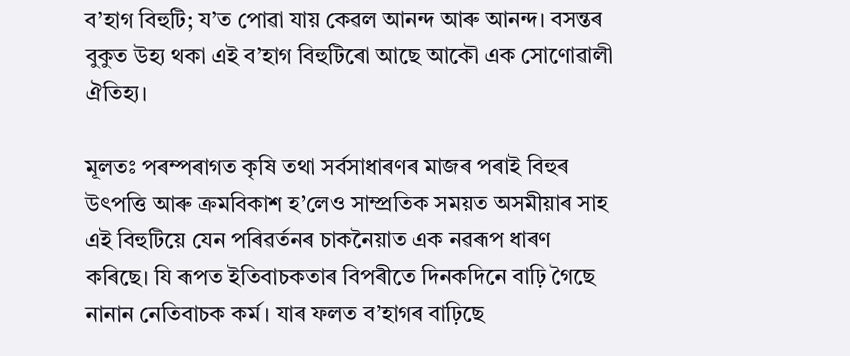ব’হাগ বিহুটি; য’ত পোৱা যায় কেৱল আনন্দ আৰু আনন্দ। বসন্তৰ বুকুত উহ্য থকা এই ব’হাগ বিহুটিৰো আছে আকৌ এক সোণোৱালী ঐতিহ্য।

মূলতঃ পৰম্পৰাগত কৃষি তথা সৰ্বসাধাৰণৰ মাজৰ পৰাই বিহুৰ উৎপত্তি আৰু ক্ৰমবিকাশ হ’লেও সাম্প্ৰতিক সময়ত অসমীয়াৰ সাহ এই বিহুটিয়ে যেন পৰিৱৰ্তনৰ চাকনৈয়াত এক নৱৰূপ ধাৰণ কৰিছে। যি ৰূপত ইতিবাচকতাৰ বিপৰীতে দিনকদিনে বাঢ়ি গৈছে নানান নেতিবাচক কৰ্ম। যাৰ ফলত ব’হাগৰ বাঢ়িছে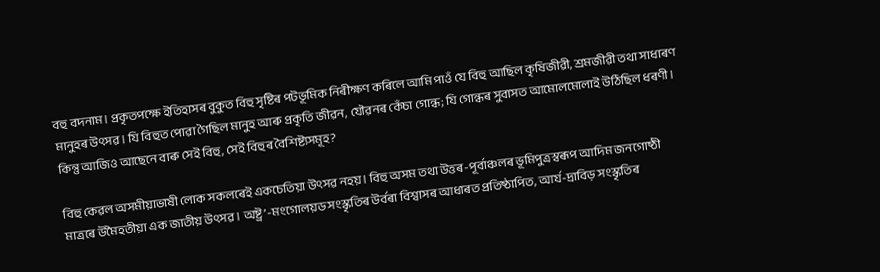বহু বদনাম। প্ৰকৃতপক্ষে ইতিহাসৰ বুকুত বিহু সৃষ্টিৰ পটভূমিক নিৰীক্ষণ কৰিলে আমি পাওঁ যে বিহু আছিল কৃষিজীৱী, শ্ৰমজীৱী তথা সাধাৰণ মানুহৰ উৎসৱ। যি বিহুত পোৱা গৈছিল মানুহ আৰু প্ৰকৃতি জীৱন, যৌৱনৰ কেঁচা গোন্ধ; যি গোন্ধৰ সুবাসত আমোলমোলাই উঠিছিল ধৰণী। কিন্তু আজিও আছেনে বাৰু সেই বিহু, সেই বিহুৰ বৈশিষ্ট্যসমূহ?

বিহু কেৱল অসমীয়াভাষী লোক সকলৰেই একচেতিয়া উৎসৱ নহয়। বিহু অসম তথা উত্তৰ-পূৰ্বাঞ্চলৰ ভূমিপুত্ৰস্বৰূপ আদিম জনগোষ্ঠী মাত্ৰৰে উমৈহতীয়া এক জাতীয় উৎসৱ। অষ্ট্ৰ’-মংগোলয়ড সংস্কৃতিৰ উৰ্বৰা বিশ্বাসৰ আধাৰত প্ৰতিষ্ঠাপিত, আৰ্য-দ্ৰাবিড় সংস্কৃতিৰ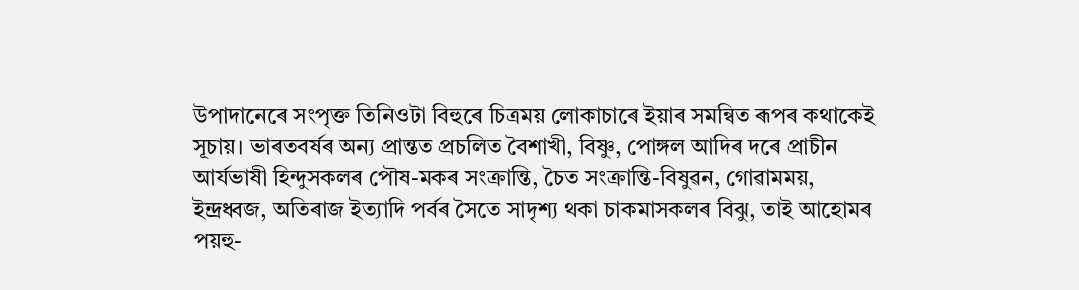উপাদানেৰে সংপৃক্ত তিনিওটা বিহুৰে চিত্ৰময় লোকাচাৰে ইয়াৰ সমন্বিত ৰূপৰ কথাকেই সূচায়। ভাৰতবৰ্ষৰ অন্য প্ৰান্তত প্ৰচলিত বৈশাখী, বিষ্ণু, পোঙ্গল আদিৰ দৰে প্ৰাচীন আৰ্যভাষী হিন্দুসকলৰ পৌষ-মকৰ সংক্ৰান্তি, চৈত সংক্ৰান্তি-বিষুৱন, গোৱামময়, ইন্দ্ৰধ্বজ, অতিৰাজ ইত্যাদি পৰ্বৰ সৈতে সাদৃশ্য থকা চাকমাসকলৰ বিঝু, তাই আহোমৰ পয়হু-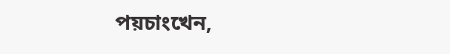পয়চাংখেন,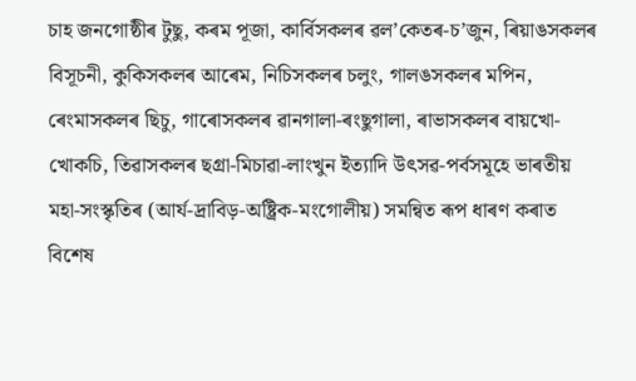চাহ জনগোষ্ঠীৰ টুছু, কৰম পূজা, কাৰ্বিসকলৰ ৱল’কেতৰ-চ’জুন, ৰিয়াঙসকলৰ বিসূচনী, কুকিসকলৰ আৰেম, নিচিসকলৰ চলুং, গালঙসকলৰ মপিন, ৰেংমাসকলৰ ছিচু, গাৰোসকলৰ ৱানগালা-ৰংছুগালা, ৰাভাসকলৰ বায়খো-খোকচি, তিৱাসকলৰ ছগ্ৰা-মিচাৱা-লাংখুন ইত্যাদি উৎসৱ-পৰ্বসমূহে ভাৰতীয় মহা-সংস্কৃতিৰ (আৰ্য-দ্ৰাবিড়-অষ্ট্ৰিক-মংগোলীয়) সমন্বিত ৰূপ ধাৰণ কৰাত বিশেষ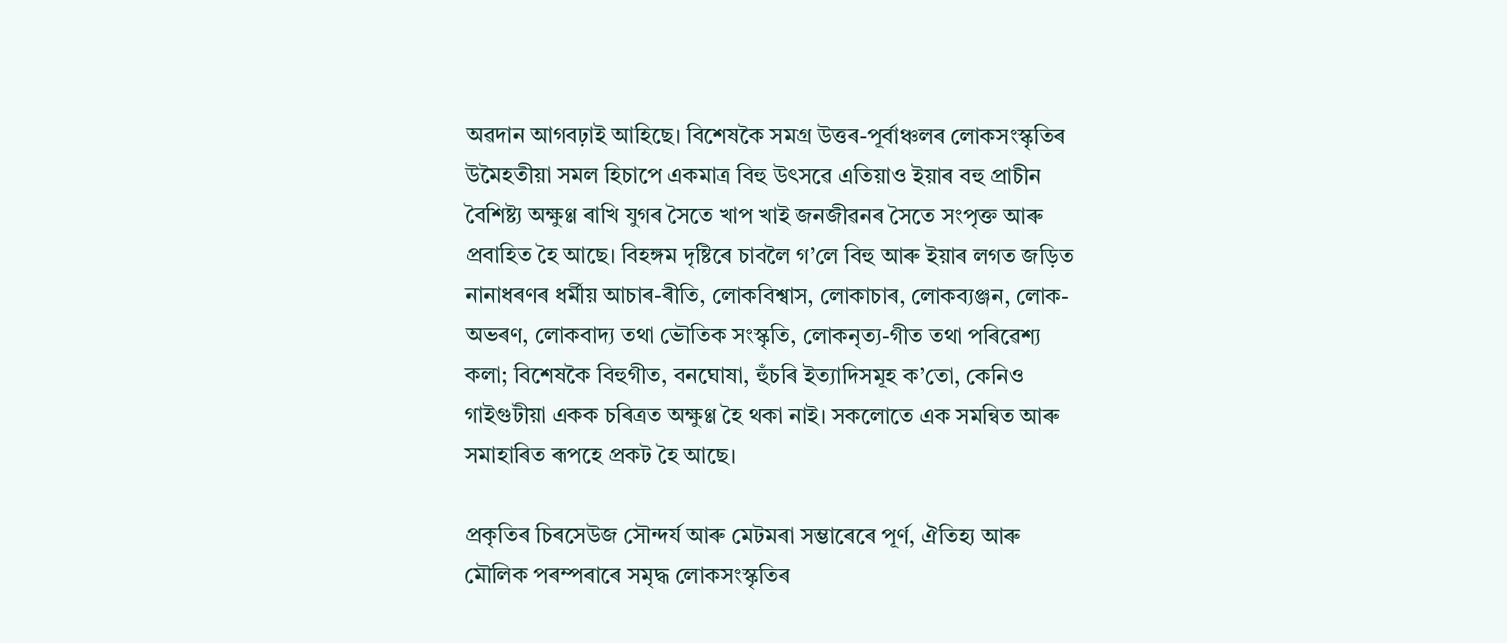অৱদান আগবঢ়াই আহিছে। বিশেষকৈ সমগ্ৰ উত্তৰ-পূৰ্বাঞ্চলৰ লোকসংস্কৃতিৰ উমৈহতীয়া সমল হিচাপে একমাত্ৰ বিহু উৎসৱে এতিয়াও ইয়াৰ বহু প্ৰাচীন বৈশিষ্ট্য অক্ষুণ্ণ ৰাখি যুগৰ সৈতে খাপ খাই জনজীৱনৰ সৈতে সংপৃক্ত আৰু প্ৰবাহিত হৈ আছে। বিহঙ্গম দৃষ্টিৰে চাবলৈ গ’লে বিহু আৰু ইয়াৰ লগত জড়িত নানাধৰণৰ ধৰ্মীয় আচাৰ-ৰীতি, লোকবিশ্বাস, লোকাচাৰ, লোকব্যঞ্জন, লোক-অভৰণ, লোকবাদ্য তথা ভৌতিক সংস্কৃতি, লোকনৃত্য-গীত তথা পৰিৱেশ্য কলা; বিশেষকৈ বিহুগীত, বনঘোষা, হুঁচৰি ইত্যাদিসমূহ ক’তো, কেনিও গাইগুটীয়া একক চৰিত্ৰত অক্ষুণ্ণ হৈ থকা নাই। সকলোতে এক সমন্বিত আৰু সমাহাৰিত ৰূপহে প্ৰকট হৈ আছে।

প্ৰকৃতিৰ চিৰসেউজ সৌন্দৰ্য আৰু মেটমৰা সম্ভাৰেৰে পূৰ্ণ, ঐতিহ্য আৰু মৌলিক পৰম্পৰাৰে সমৃদ্ধ লোকসংস্কৃতিৰ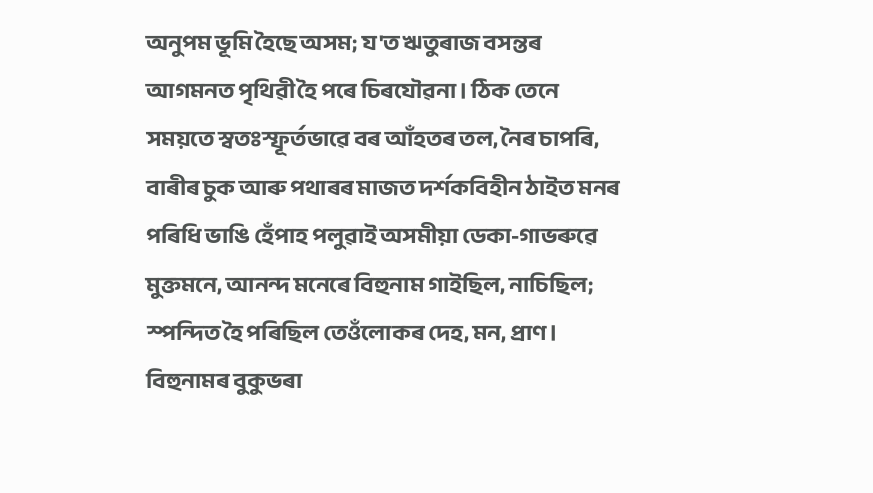অনুপম ভূমি হৈছে অসম; য'ত ঋতুৰাজ বসন্তৰ আগমনত পৃথিৱী হৈ পৰে চিৰযৌৱনা। ঠিক তেনে সময়তে স্বতঃস্ফূৰ্তভাৱে বৰ আঁহতৰ তল, নৈৰ চাপৰি, বাৰীৰ চুক আৰু পথাৰৰ মাজত দৰ্শকবিহীন ঠাইত মনৰ পৰিধি ভাঙি হেঁপাহ পলুৱাই অসমীয়া ডেকা-গাভৰুৱে মুক্তমনে, আনন্দ মনেৰে বিহুনাম গাইছিল, নাচিছিল; স্পন্দিত হৈ পৰিছিল তেওঁলোকৰ দেহ, মন, প্ৰাণ। বিহুনামৰ বুকুভৰা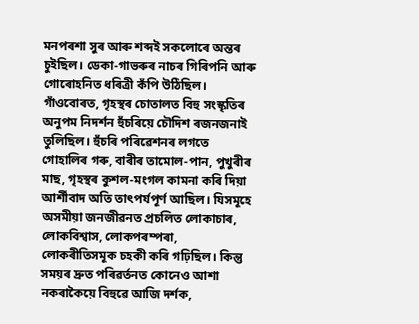মনপৰশা সুৰ আৰু শব্দই সকলোৰে অন্তৰ চুইছিল। ডেকা-গাভৰুৰ নাচৰ গিৰিপনি আৰু গোৰোহনিত ধৰিত্ৰী কঁপি উঠিছিল। গাঁওবোৰত, গৃহস্থৰ চোতালত বিহু সংস্কৃতিৰ অনুপম নিদৰ্শন হুঁচৰিয়ে চৌদিশ ৰজনজনাই তুলিছিল। হুঁচৰি পৰিৱেশনৰ লগতে গোহালিৰ গৰু, বাৰীৰ তামোল-পান, পুখুৰীৰ মাছ, গৃহস্থৰ কুশল-মংগল কামনা কৰি দিয়া আৰ্শীবাদ অতি তাৎপৰ্যপূৰ্ণ আছিল। যিসমূহে অসমীয়া জনজীৱনত প্ৰচলিত লোকাচাৰ, লোকবিশ্বাস, লোকপৰম্পৰা, লোকৰীতিসমূক চহকী কৰি গঢ়িছিল। কিন্তু সময়ৰ দ্ৰুত পৰিৱৰ্তনত কোনেও আশা নকৰাকৈয়ে বিহুৱে আজি দৰ্শক,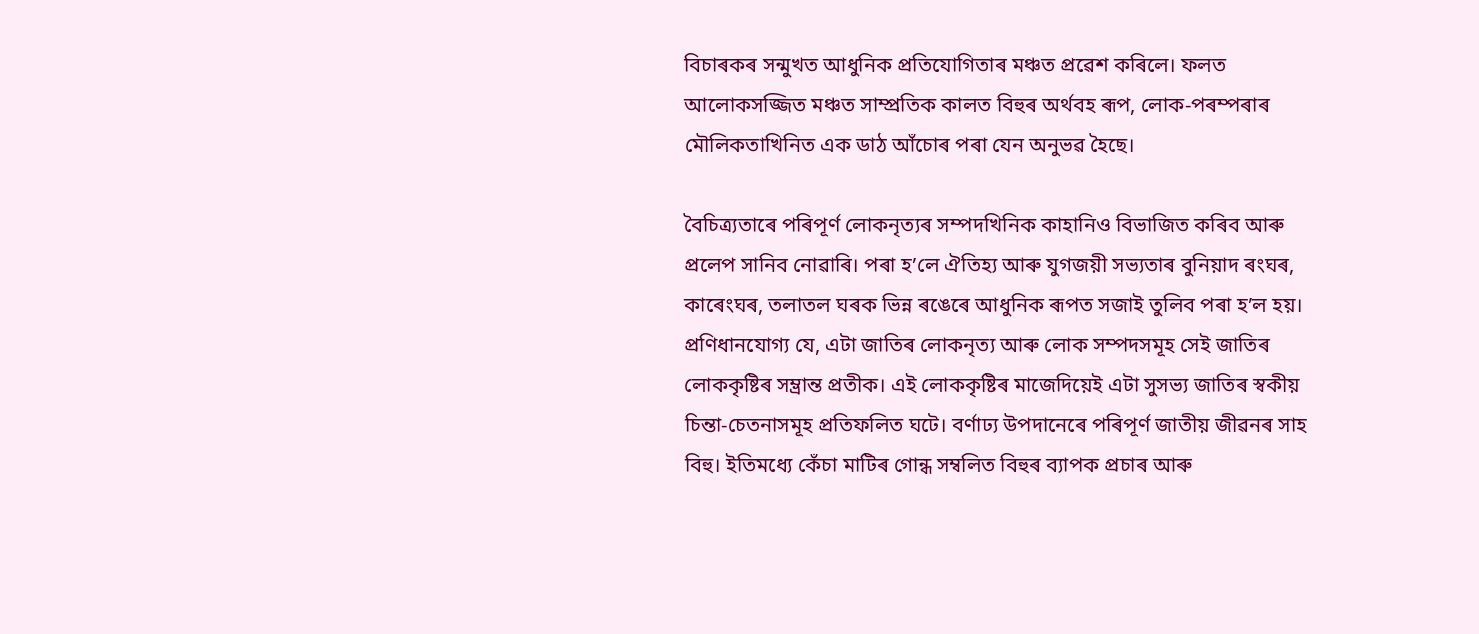বিচাৰকৰ সন্মুখত আধুনিক প্ৰতিযোগিতাৰ মঞ্চত প্ৰৱেশ কৰিলে। ফলত আলোকসজ্জিত মঞ্চত সাম্প্ৰতিক কালত বিহুৰ অৰ্থবহ ৰূপ, লোক-পৰম্পৰাৰ মৌলিকতাখিনিত এক ডাঠ আঁচোৰ পৰা যেন অনুভৱ হৈছে।

বৈচিত্ৰ্যতাৰে পৰিপূৰ্ণ লোকনৃত্যৰ সম্পদখিনিক কাহানিও বিভাজিত কৰিব আৰু প্ৰলেপ সানিব নোৱাৰি। পৰা হ’লে ঐতিহ্য আৰু যুগজয়ী সভ্যতাৰ বুনিয়াদ ৰংঘৰ, কাৰেংঘৰ, তলাতল ঘৰক ভিন্ন ৰঙেৰে আধুনিক ৰূপত সজাই তুলিব পৰা হ’ল হয়। প্ৰণিধানযোগ্য যে, এটা জাতিৰ লোকনৃত্য আৰু লোক সম্পদসমূহ সেই জাতিৰ লোককৃষ্টিৰ সম্ভ্ৰান্ত প্ৰতীক। এই লোককৃষ্টিৰ মাজেদিয়েই এটা সুসভ্য জাতিৰ স্বকীয় চিন্তা-চেতনাসমূহ প্ৰতিফলিত ঘটে। বৰ্ণাঢ্য উপদানেৰে পৰিপূৰ্ণ জাতীয় জীৱনৰ সাহ বিহু। ইতিমধ্যে কেঁচা মাটিৰ গোন্ধ সম্বলিত বিহুৰ ব্যাপক প্ৰচাৰ আৰু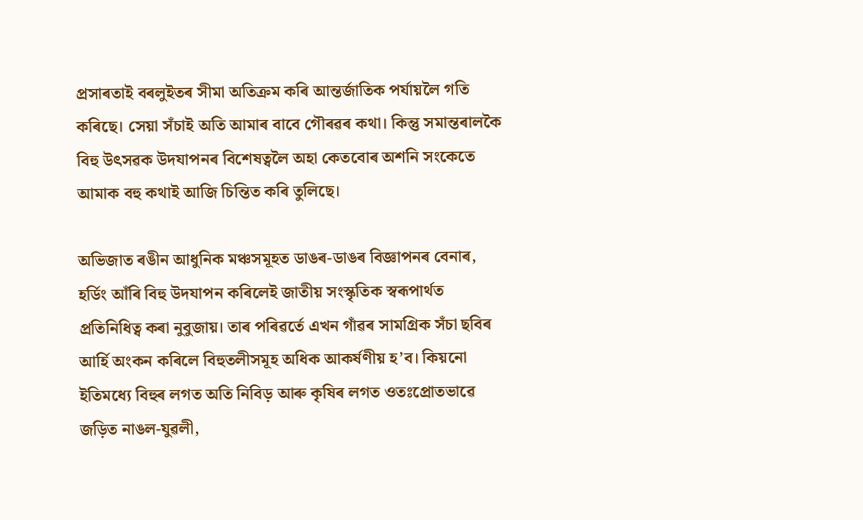প্ৰসাৰতাই বৰলুইতৰ সীমা অতিক্ৰম কৰি আন্তৰ্জাতিক পৰ্যায়লৈ গতি কৰিছে। সেয়া সঁচাই অতি আমাৰ বাবে গৌৰৱৰ কথা। কিন্তু সমান্তৰালকৈ বিহু উৎসৱক উদযাপনৰ বিশেষত্বলৈ অহা কেতবোৰ অশনি সংকেতে আমাক বহু কথাই আজি চিন্তিত কৰি তুলিছে।

অভিজাত ৰঙীন আধুনিক মঞ্চসমূহত ডাঙৰ-ডাঙৰ বিজ্ঞাপনৰ বেনাৰ, হৰ্ডিং আঁৰি বিহু উদযাপন কৰিলেই জাতীয় সংস্কৃতিক স্বৰূপাৰ্থত প্ৰতিনিধিত্ব কৰা নুবুজায়। তাৰ পৰিৱৰ্তে এখন গাঁৱৰ সামগ্ৰিক সঁচা ছবিৰ আৰ্হি অংকন কৰিলে বিহুতলীসমূহ অধিক আকৰ্ষণীয় হ’ব। কিয়নো ইতিমধ্যে বিহুৰ লগত অতি নিবিড় আৰু কৃষিৰ লগত ওতঃপ্ৰোতভাৱে জড়িত নাঙল-যুৱলী,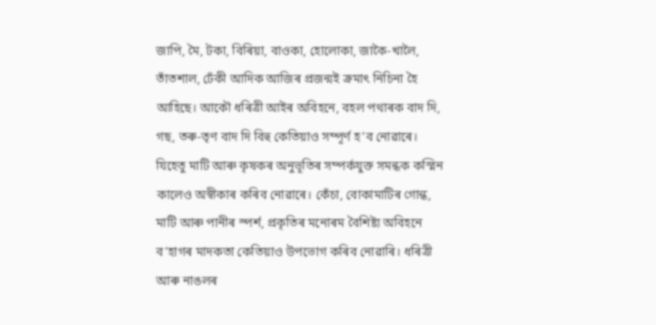জাপি, মৈ, টকা, বিৰিয়া, বাওকা, হোলোকা, জাকৈ-খালৈ, তাঁতশাল, ঢেঁকী আদিক আজিৰ প্ৰজন্মই ক্ৰমাৎ নিচিনা হৈ আহিছে। আকৌ ধৰিত্ৰী আইৰ অবিহনে, বহল পথাৰক বাদ দি, গছ, তৰু-তৃণ বাদ দি বিহু কেতিয়াও সম্পূৰ্ণ হ’ব নোৱাৰে। যিহেতু মাটি আৰু কৃষকৰ অনুভূতিৰ সম্পৰ্কযুক্ত সমন্ধক কস্মিন কালেও অস্বীকাৰ কৰিব নোৱাৰে। কেঁচা, বোকামাটিৰ গোন্ধ, মাটি আৰু পানীৰ স্পৰ্শ, প্ৰকৃতিৰ মনোৰম বৈশিষ্ট্য অবিহনে ব’হাগৰ মাদকতা কেতিয়াও উপভোগ কৰিব নোৱাৰি। ধৰিত্ৰী আৰু নাঙলৰ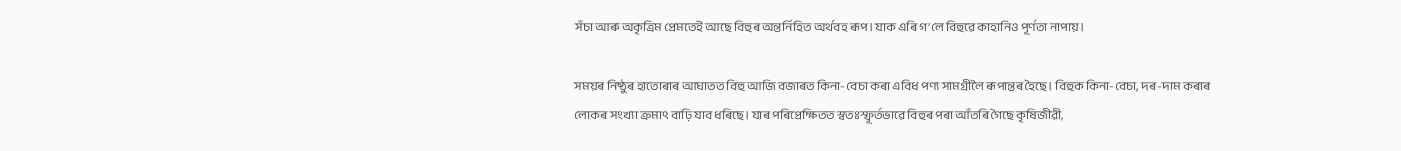সঁচা আৰু অকৃত্ৰিম প্ৰেমতেই আছে বিহুৰ অন্তৰ্নিহিত অৰ্থবহ ৰূপ। যাক এৰি গ’লে বিহুৱে কাহানিও পূৰ্ণতা নাপায়।

সময়ৰ নিষ্ঠুৰ হাতোৰাৰ আঘাতত বিহু আজি বজাৰত কিনা-বেচা কৰা এবিধ পণ্য সামগ্ৰীলৈ ৰূপান্তৰ হৈছে। বিহুক কিনা-বেচা, দৰ-দাম কৰাৰ লোকৰ সংখ্যা ক্ৰমাৎ বাঢ়ি যাব ধৰিছে। যাৰ পৰিপ্ৰেক্ষিতত স্বতঃস্ফূৰ্তভাৱে বিহুৰ পৰা আঁতৰি গৈছে কৃষিজীৱী,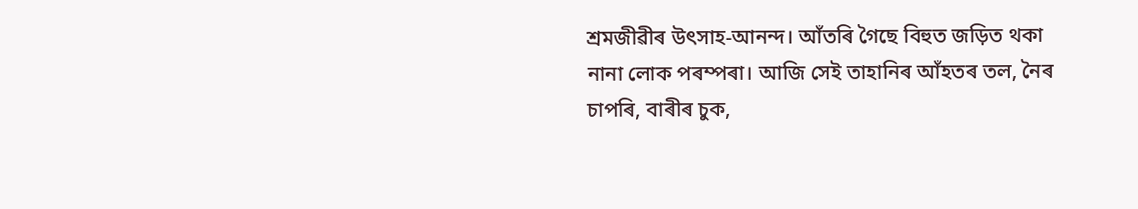শ্ৰমজীৱীৰ উৎসাহ-আনন্দ। আঁতৰি গৈছে বিহুত জড়িত থকা নানা লোক পৰম্পৰা। আজি সেই তাহানিৰ আঁহতৰ তল, নৈৰ চাপৰি, বাৰীৰ চুক,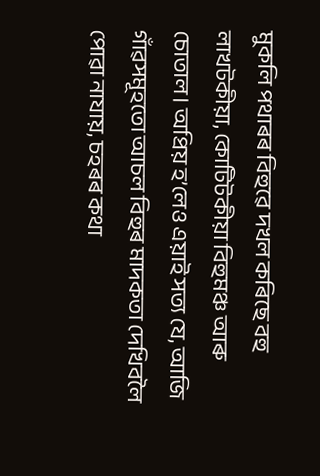মুকলি পথাৰৰ বিহুৱে দখল কৰিছে বহু লাখটকীয়া, কোটিটকীয়া বিহুমঞ্চ আৰু চোতাল। অপ্ৰিয় হ’লেও এয়াই সত্য যে, আজি গাঁৱসমূহতো আচল বিহুৰ মাদকতা দেখিবলৈ পোৱা নাযায়, চহৰৰ কথা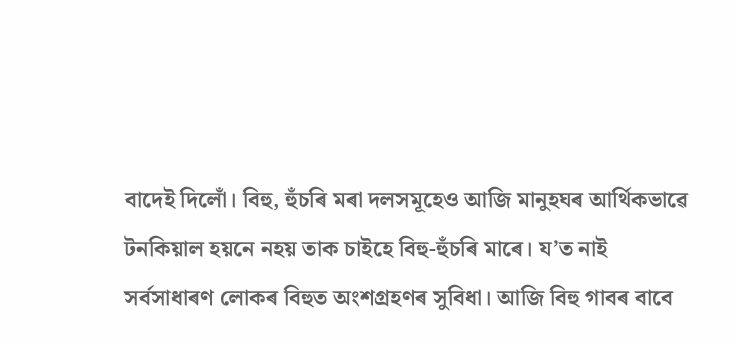বাদেই দিলোঁ। বিহু, হুঁচৰি মৰা দলসমূহেও আজি মানুহঘৰ আৰ্থিকভাৱে টনকিয়াল হয়নে নহয় তাক চাইহে বিহু-হুঁচৰি মাৰে। য’ত নাই সৰ্বসাধাৰণ লোকৰ বিহুত অংশগ্ৰহণৰ সুবিধা। আজি বিহু গাবৰ বাবে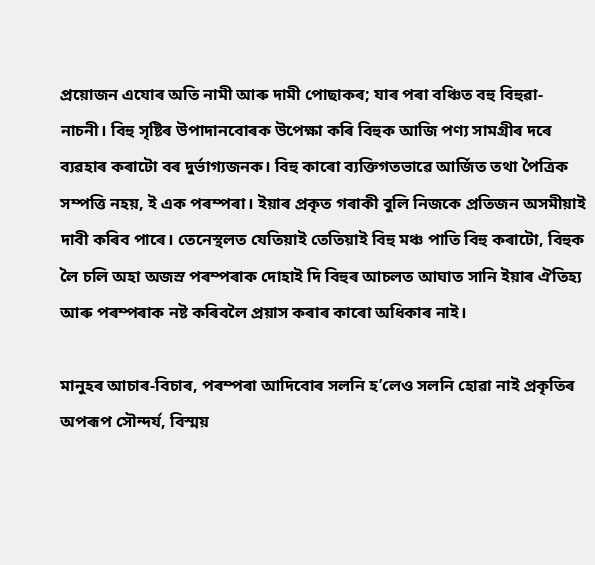প্ৰয়োজন এযোৰ অতি নামী আৰু দামী পোছাকৰ; যাৰ পৰা বঞ্চিত বহু বিহুৱা-নাচনী। বিহু সৃষ্টিৰ উপাদানবোৰক উপেক্ষা কৰি বিহুক আজি পণ্য সামগ্ৰীৰ দৰে ব্যৱহাৰ কৰাটো বৰ দুৰ্ভাগ্যজনক। বিহু কাৰো ব্যক্তিগতভাৱে আৰ্জিত তথা পৈত্ৰিক সম্পত্তি নহয়, ই এক পৰম্পৰা। ইয়াৰ প্ৰকৃত গৰাকী বুলি নিজকে প্ৰতিজন অসমীয়াই দাবী কৰিব পাৰে। তেনেস্থলত যেতিয়াই তেতিয়াই বিহু মঞ্চ পাতি বিহু কৰাটো, বিহুক লৈ চলি অহা অজস্ৰ পৰম্পৰাক দোহাই দি বিহুৰ আচলত আঘাত সানি ইয়াৰ ঐতিহ্য আৰু পৰম্পৰাক নষ্ট কৰিবলৈ প্ৰয়াস কৰাৰ কাৰো অধিকাৰ নাই।

মানুহৰ আচাৰ-বিচাৰ, পৰম্পৰা আদিবোৰ সলনি হ’লেও সলনি হোৱা নাই প্ৰকৃতিৰ অপৰূপ সৌন্দৰ্য, বিস্ময়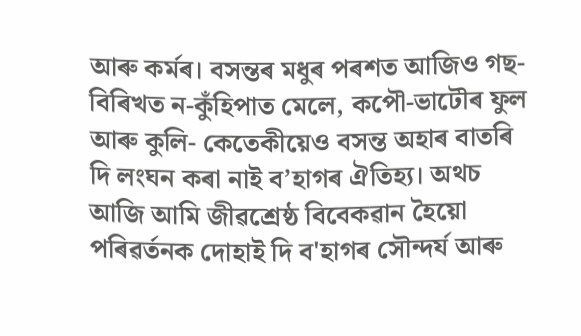আৰু কর্মৰ। বসন্তৰ মধুৰ পৰশত আজিও গছ-বিৰিখত ন-কুঁহিপাত মেলে, কপৌ-ভাটৌৰ ফুল আৰু কুলি- কেতেকীয়েও বসন্ত অহাৰ বাতৰি দি লংঘন কৰা নাই ব’হাগৰ ঐতিহ্য। অথচ আজি আমি জীৱশ্ৰেষ্ঠ বিবেকৱান হৈয়ো পৰিৱৰ্তনক দোহাই দি ব'হাগৰ সৌন্দৰ্য আৰু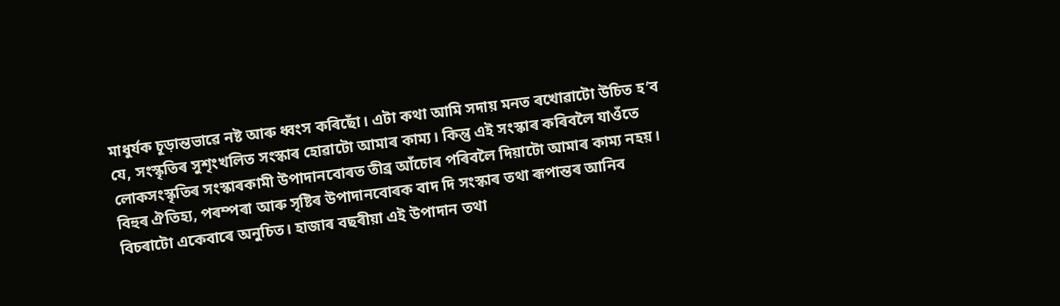মাধুৰ্যক চূড়ান্তভাৱে নষ্ট আৰু ধ্বংস কৰিছোঁ। এটা কথা আমি সদায় মনত ৰখোৱাটো উচিত হ’ব যে, সংস্কৃতিৰ সুশৃংখলিত সংস্কাৰ হোৱাটো আমাৰ কাম্য। কিন্তু এই সংস্কাৰ কৰিবলৈ যাওঁতে লোকসংস্কৃতিৰ সংস্কাৰকামী উপাদানবোৰত তীব্র আঁচোৰ পৰিবলৈ দিয়াটো আমাৰ কাম্য নহয়। বিহুৰ ঐতিহ্য, পৰম্পৰা আৰু সৃষ্টিৰ উপাদানবোৰক বাদ দি সংস্কাৰ তথা ৰূপান্তৰ আনিব বিচৰাটো একেবাৰে অনুচিত। হাজাৰ বছৰীয়া এই উপাদান তথা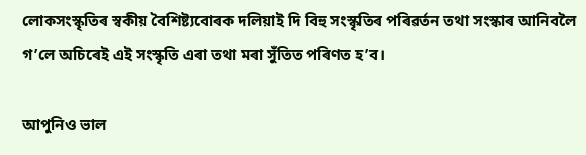লোকসংস্কৃতিৰ স্বকীয় বৈশিষ্ট্যবোৰক দলিয়াই দি বিহু সংস্কৃতিৰ পৰিৱৰ্তন তথা সংস্কাৰ আনিবলৈ গ’লে অচিৰেই এই সংস্কৃতি এৰা তথা মৰা সুঁতিত পৰিণত হ’ব।

আপুনিও ভাল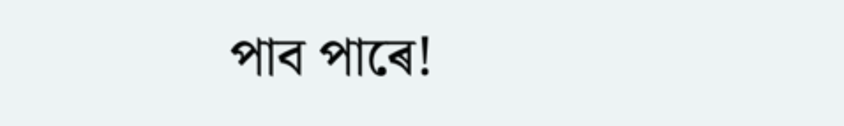পাব পাৰে!